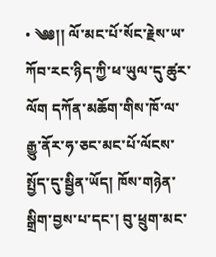• ༄༅།། ལོ་མང་པོ་སོང་རྗེས་ཡ་ཀོབ་རང་ཉིད་ཀྱི་ཕ་ཡུལ་དུ་ཚུར་ལོག དཀོན་མཆོག་གིས་ཁོ་ལ་རྒྱུ་ནོར་ཧ་ཅང་མང་པོ་ལོངས་སྤྱོད་དུ་སྦྱིན་ཡོད། ཁོས་གཉེན་སྒྲིག་བྱས་པ་དང་། བུ་ཕྲུག་མང་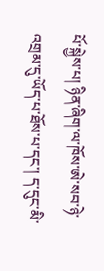པོ་སྐྱེས་པ། ཉིན་ཞིག་ལ་ཁོས་ཨེ་སབ་ཉེ་འགྲམ་དུ་ཡོད་པ་ཐོས་པ་དང་། ད་དུང་མི་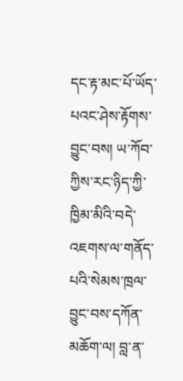དང་རྟ་མང་པོ་ཡོད་པའང་ཤེས་རྟོགས་བྱུང་བས། ཡ་ཀོབ་ཀྱིས་རང་ཉིད་ཀྱི་ཁྱིམ་མིའི་བདེ་འཇགས་ལ་གནོད་པའི་སེམས་ཁྲལ་བྱུང་བས་དཀོན་མཆོག་ལ། བླ་ན་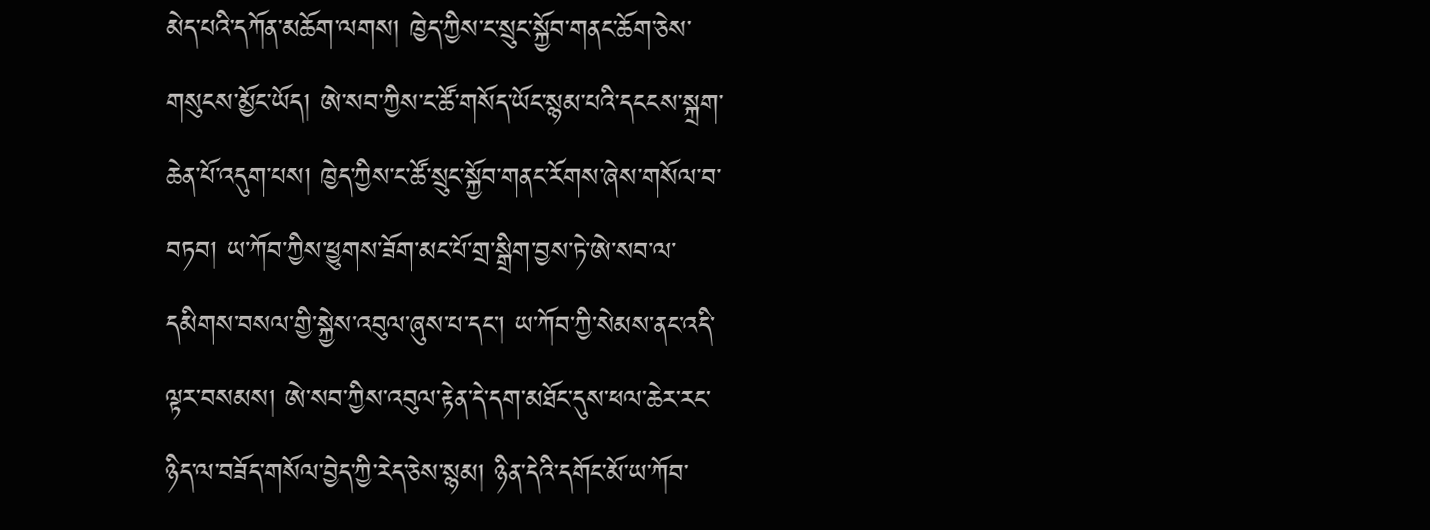མེད་པའི་དཀོན་མཆོག་ལགས། ཁྱེད་ཀྱིས་ང་སྲུང་སྐྱོབ་གནང་ཆོག་ཅེས་གསུངས་མྱོང་ཡོད། ཨེ་སབ་ཀྱིས་ང་ཚོ་གསོད་ཡོང་སྙམ་པའི་དངངས་སྐྲག་ཆེན་པོ་འདུག་པས། ཁྱེད་ཀྱིས་ང་ཚོ་སྲུང་སྐྱོབ་གནང་རོགས་ཞེས་གསོལ་བ་བཏབ། ཡ་ཀོབ་ཀྱིས་ཕྱུགས་ཟོག་མང་པོ་གྲ་སྒྲིག་བྱས་ཏེ་ཨེ་སབ་ལ་དམིགས་བསལ་གྱི་སྐྱེས་འབུལ་ཞུས་པ་དང་། ཡ་ཀོབ་ཀྱི་སེམས་ནང་འདི་ལྟར་བསམས། ཨེ་སབ་ཀྱིས་འབུལ་རྟེན་དེ་དག་མཐོང་དུས་ཕལ་ཆེར་རང་ཉིད་ལ་བཟོད་གསོལ་བྱེད་ཀྱི་རེད་ཅེས་སྙམ། ཉིན་དེའི་དགོང་མོ་ཡ་ཀོབ་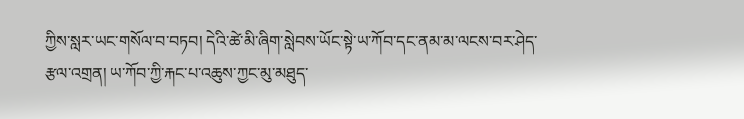ཀྱིས་སླར་ཡང་གསོལ་བ་བཏབ། དེའི་ཚེ་མི་ཞིག་སླེབས་ཡོང་སྟེ་ཡ་ཀོབ་དང་ནམ་མ་ལངས་བར་ཤེད་རྩལ་འགྲན། ཡ་ཀོབ་ཀྱི་རྐང་པ་འཆུས་ཀྱང་མུ་མཐུད་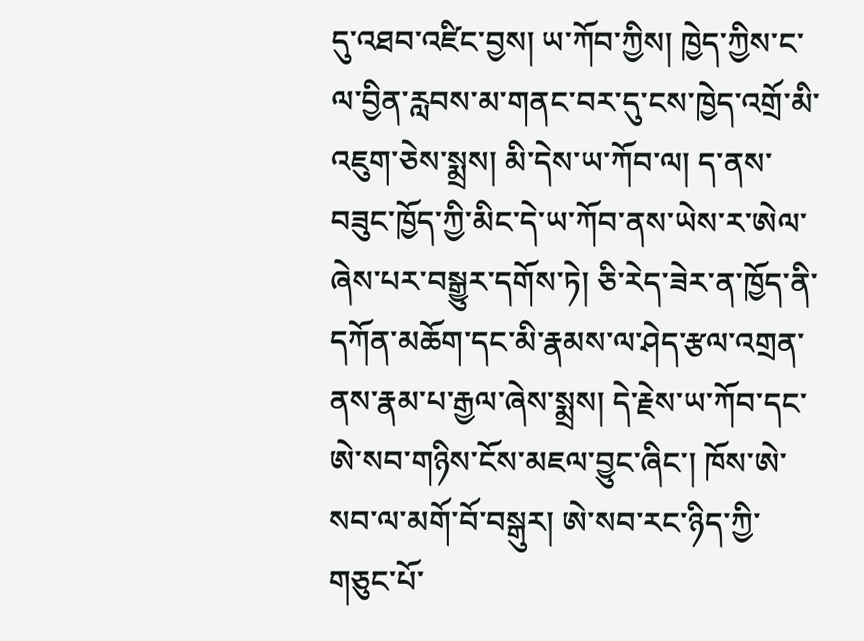དུ་འཐབ་འཛིང་བྱས། ཡ་ཀོབ་ཀྱིས། ཁྱེད་ཀྱིས་ང་ལ་བྱིན་རླབས་མ་གནང་བར་དུ་ངས་ཁྱེད་འགྲོ་མི་འཇུག་ཅེས་སྨྲས། མི་དེས་ཡ་ཀོབ་ལ། ད་ནས་བཟུང་ཁྱོད་ཀྱི་མིང་དེ་ཡ་ཀོབ་ནས་ཡེས་ར་ཨེལ་ཞེས་པར་བསྒྱུར་དགོས་ཏེ། ཅི་རེད་ཟེར་ན་ཁྱོད་ནི་དཀོན་མཆོག་དང་མི་རྣམས་ལ་ཤེད་རྩལ་འགྲན་ནས་རྣམ་པ་རྒྱལ་ཞེས་སྨྲས། དེ་རྗེས་ཡ་ཀོབ་དང་ཨེ་སབ་གཉིས་ངོས་མཇལ་བྱུང་ཞིང་། ཁོས་ཨེ་སབ་ལ་མགོ་བོ་བསྒུར། ཨེ་སབ་རང་ཉིད་ཀྱི་གཅུང་པོ་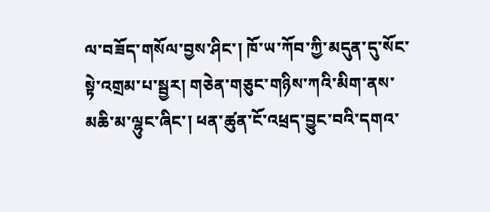ལ་བཟོད་གསོལ་བྱས་ཤིང་། ཁོ་ཡ་ཀོབ་ཀྱི་མདུན་དུ་སོང་སྟེ་འགྲམ་པ་སྦྱར། གཅེན་གཅུང་གཉིས་ཀའི་མིག་ནས་མཆི་མ་ལྷུང་ཞིང་། ཕན་ཚུན་ངོ་འཕྲད་བྱུང་བའི་དགའ་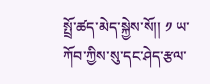སྤྲོ་ཚད་མེད་སྐྱེས་སོ།། ༡ ཡ་ཀོབ་ཀྱིས་སུ་དང་ཤེད་རྩལ་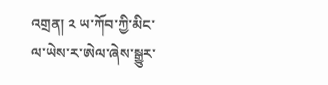འགྲན། ༢ ཡ་ཀོབ་ཀྱི་མིང་ལ་ཡེས་ར་ཨེལ་ཞེས་སྒྱུར་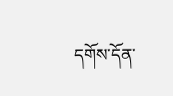དགོས་དོན་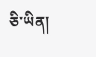ཅི་ཡིན།